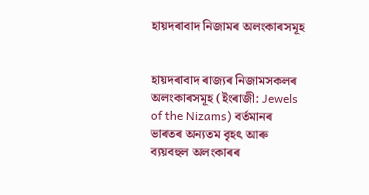হায়দৰাবাদ নিজামৰ অলংকাৰসমূহ


হায়দৰাবাদ ৰাজ্যৰ নিজামসকলৰ অলংকাৰসমূহ (ইংৰাজী: Jewels of the Nizams) বৰ্তমানৰ ভাৰতৰ অন্যতম বৃহৎ আৰু ব্যয়বহুল অলংকাৰৰ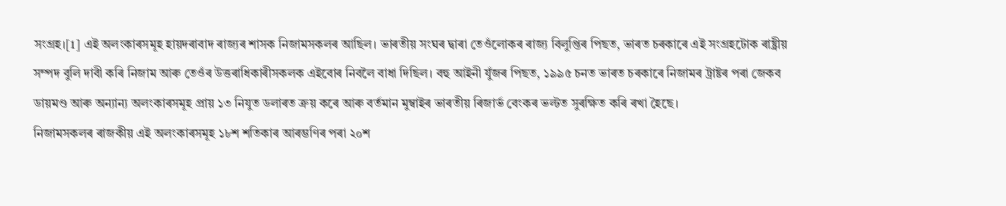সংগ্ৰহ।[1] এই অলংকাৰসমূহ হায়দৰাবাদ ৰাজ্যৰ শাসক নিজামসকলৰ আছিল। ভাৰতীয় সংঘৰ দ্বাৰা তেওঁলোকৰ ৰাজ্য বিলুপ্তিৰ পিছত, ভাৰত চৰকাৰে এই সংগ্ৰহটোক ৰাষ্ট্ৰীয় সম্পদ বুলি দাবী কৰি নিজাম আৰু তেওঁৰ উত্তৰাধিকাৰীসকলক এইবোৰ নিবলৈ বাধা দিছিল। বহু আইনী যুঁজৰ পিছত, ১৯৯৫ চনত ভাৰত চৰকাৰে নিজামৰ ট্ৰাষ্টৰ পৰা জেকব ডায়মণ্ড আৰু অন্যান্য অলংকাৰসমূহ প্ৰায় ১৩ নিযুত ডলাৰত ক্ৰয় কৰে আৰু বৰ্তমান মুম্বাইৰ ভাৰতীয় ৰিজাৰ্ভ বেংকৰ ভল্টত সুৰক্ষিত কৰি ৰখা হৈছে।
নিজামসকলৰ ৰাজকীয় এই অলংকাৰসমূহ ১৮শ শতিকাৰ আৰম্ভণিৰ পৰা ২০শ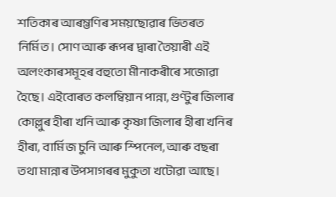শতিকাৰ আৰম্ভণিৰ সময়ছোৱাৰ ভিতৰত নিৰ্মিত। সোণ আৰু ৰূপৰ দ্বাৰা তৈয়াৰী এই অলংকাৰসমূহৰ বহুতো মীনাকৰীৰে সজোৱা হৈছে। এইবোৰত কলম্বিয়ান পান্না, গুণ্টুৰ জিলাৰ কোল্লুৰ হীৰা খনি আৰু কৃষ্ণা জিলাৰ হীৰা খনিৰ হীৰা, বাৰ্মিজ চুনি আৰু স্পিনেল, আৰু বছৰা তথা মান্নাৰ উপসাগৰৰ মুকুতা খটোৱা আছে।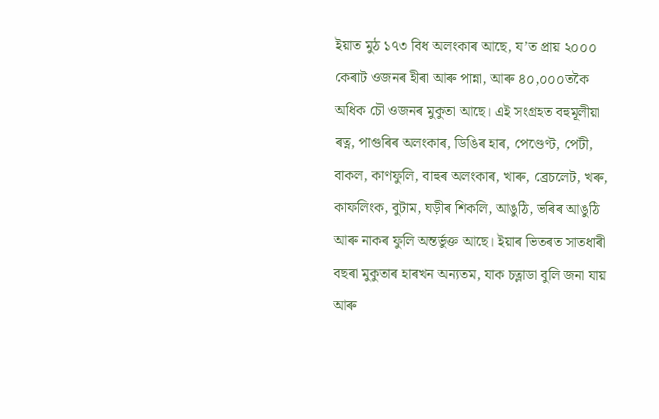ইয়াত মুঠ ১৭৩ বিধ অলংকাৰ আছে, য’ত প্ৰায় ২০০০ কেৰাট ওজনৰ হীৰা আৰু পান্না, আৰু ৪০,০০০তকৈ অধিক চৌ ওজনৰ মুকুতা আছে। এই সংগ্ৰহত বহুমূলীয়া ৰত্ন, পাগুৰিৰ অলংকাৰ, ডিঙিৰ হাৰ, পেণ্ডেণ্ট, পেটী, বাকল, কাণফুলি, বাহুৰ অলংকাৰ, খাৰু, ব্ৰেচলেট, খৰু, কাফলিংক, বুটাম, ঘড়ীৰ শিকলি, আঙুঠি, ভৰিৰ আঙুঠি আৰু নাকৰ ফুলি অন্তৰ্ভুক্ত আছে। ইয়াৰ ভিতৰত সাতধাৰী বছৰা মুকুতাৰ হাৰখন অন্যতম, যাক চত্লাডা বুলি জনা যায় আৰু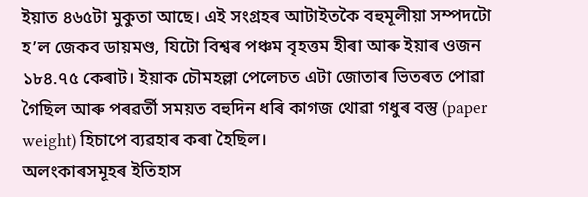ইয়াত ৪৬৫টা মুকুতা আছে। এই সংগ্ৰহৰ আটাইতকৈ বহুমূলীয়া সম্পদটো হ’ল জেকব ডায়মণ্ড, যিটো বিশ্বৰ পঞ্চম বৃহত্তম হীৰা আৰু ইয়াৰ ওজন ১৮৪.৭৫ কেৰাট। ইয়াক চৌমহল্লা পেলেচত এটা জোতাৰ ভিতৰত পোৱা গৈছিল আৰু পৰৱৰ্তী সময়ত বহুদিন ধৰি কাগজ থোৱা গধুৰ বস্তু (paper weight) হিচাপে ব্যৱহাৰ কৰা হৈছিল।
অলংকাৰসমূহৰ ইতিহাস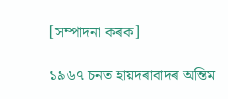[সম্পাদনা কৰক]

১৯৬৭ চনত হায়দৰাবাদৰ অন্তিম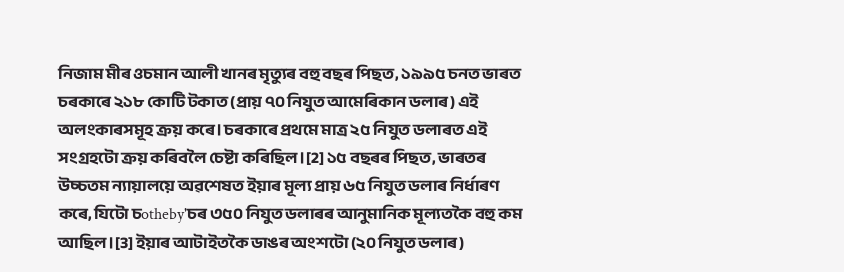নিজাম মীৰ ওচমান আলী খানৰ মৃত্যুৰ বহু বছৰ পিছত, ১৯৯৫ চনত ভাৰত চৰকাৰে ২১৮ কোটি টকাত (প্ৰায় ৭০ নিযুত আমেৰিকান ডলাৰ) এই অলংকাৰসমূহ ক্ৰয় কৰে। চৰকাৰে প্ৰথমে মাত্ৰ ২৫ নিযুত ডলাৰত এই সংগ্ৰহটো ক্ৰয় কৰিবলৈ চেষ্টা কৰিছিল।[2] ১৫ বছৰৰ পিছত, ভাৰতৰ উচ্চতম ন্যায়ালয়ে অৱশেষত ইয়াৰ মূল্য প্ৰায় ৬৫ নিযুত ডলাৰ নিৰ্ধাৰণ কৰে, যিটো চotheby'চৰ ৩৫০ নিযুত ডলাৰৰ আনুমানিক মূল্যতকৈ বহু কম আছিল।[3] ইয়াৰ আটাইতকৈ ডাঙৰ অংশটো (২০ নিযুত ডলাৰ)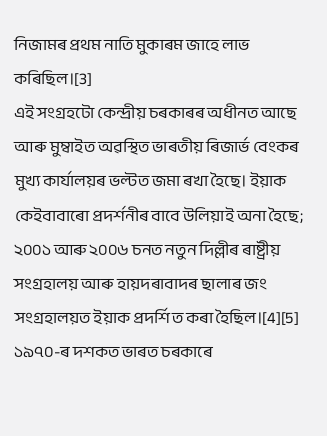নিজামৰ প্ৰথম নাতি মুকাৰম জাহে লাভ কৰিছিল।[3]
এই সংগ্ৰহটো কেন্দ্ৰীয় চৰকাৰৰ অধীনত আছে আৰু মুম্বাইত অৱস্থিত ভাৰতীয় ৰিজাৰ্ভ বেংকৰ মুখ্য কাৰ্যালয়ৰ ভল্টত জমা ৰখা হৈছে। ইয়াক কেইবাবাৰো প্ৰদৰ্শনীৰ বাবে উলিয়াই অনা হৈছে; ২০০১ আৰু ২০০৬ চনত নতুন দিল্লীৰ ৰাষ্ট্ৰীয় সংগ্ৰহালয় আৰু হায়দৰাবাদৰ ছালাৰ জং সংগ্ৰহালয়ত ইয়াক প্ৰদৰ্শিত কৰা হৈছিল।[4][5]
১৯৭০-ৰ দশকত ভাৰত চৰকাৰে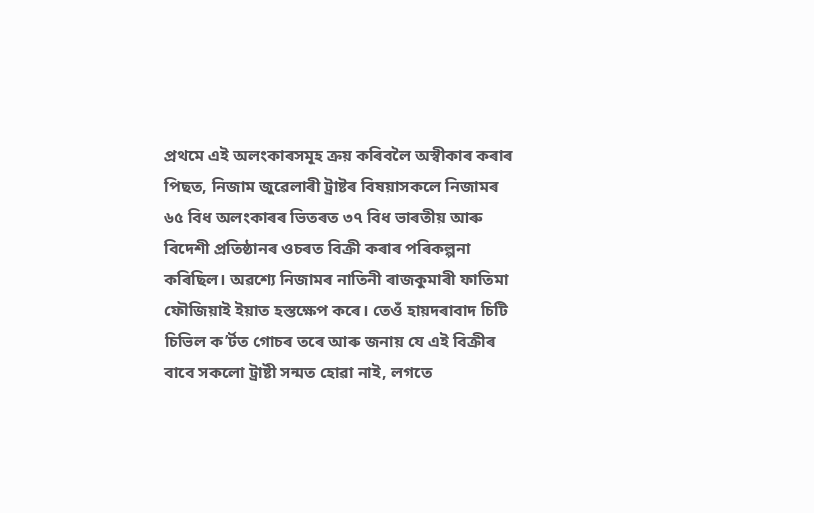প্ৰথমে এই অলংকাৰসমূহ ক্ৰয় কৰিবলৈ অস্বীকাৰ কৰাৰ পিছত, নিজাম জুৱেলাৰী ট্ৰাষ্টৰ বিষয়াসকলে নিজামৰ ৬৫ বিধ অলংকাৰৰ ভিতৰত ৩৭ বিধ ভাৰতীয় আৰু বিদেশী প্ৰতিষ্ঠানৰ ওচৰত বিক্ৰী কৰাৰ পৰিকল্পনা কৰিছিল। অৱশ্যে নিজামৰ নাতিনী ৰাজকুমাৰী ফাতিমা ফৌজিয়াই ইয়াত হস্তক্ষেপ কৰে। তেওঁ হায়দৰাবাদ চিটি চিভিল ক’ৰ্টত গোচৰ তৰে আৰু জনায় যে এই বিক্ৰীৰ বাবে সকলো ট্ৰাষ্টী সন্মত হোৱা নাই, লগতে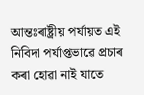আন্তঃৰাষ্ট্ৰীয় পৰ্যায়ত এই নিবিদা পৰ্যাপ্তভাৱে প্ৰচাৰ কৰা হোৱা নাই যাতে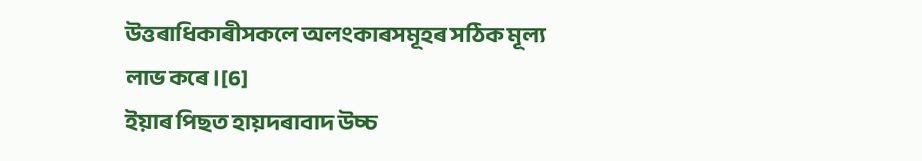উত্তৰাধিকাৰীসকলে অলংকাৰসমূহৰ সঠিক মূল্য লাভ কৰে।[6]
ইয়াৰ পিছত হায়দৰাবাদ উচ্চ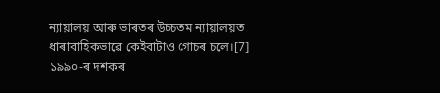ন্যায়ালয় আৰু ভাৰতৰ উচ্চতম ন্যায়ালয়ত ধাৰাবাহিকভাৱে কেইবাটাও গোচৰ চলে।[7]
১৯৯০-ৰ দশকৰ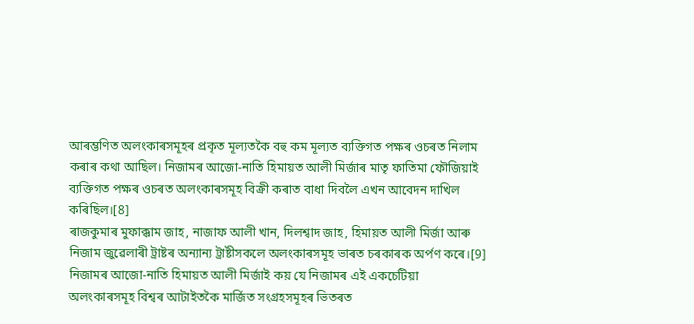আৰম্ভণিত অলংকাৰসমূহৰ প্ৰকৃত মূল্যতকৈ বহু কম মূল্যত ব্যক্তিগত পক্ষৰ ওচৰত নিলাম কৰাৰ কথা আছিল। নিজামৰ আজো-নাতি হিমায়ত আলী মিৰ্জাৰ মাতৃ ফাতিমা ফৌজিয়াই ব্যক্তিগত পক্ষৰ ওচৰত অলংকাৰসমূহ বিক্ৰী কৰাত বাধা দিবলৈ এখন আবেদন দাখিল কৰিছিল।[8]
ৰাজকুমাৰ মুফাক্কাম জাহ, নাজাফ আলী খান, দিলশ্বাদ জাহ, হিমায়ত আলী মিৰ্জা আৰু নিজাম জুৱেলাৰী ট্ৰাষ্টৰ অন্যান্য ট্ৰাষ্টীসকলে অলংকাৰসমূহ ভাৰত চৰকাৰক অৰ্পণ কৰে।[9]
নিজামৰ আজো-নাতি হিমায়ত আলী মিৰ্জাই কয় যে নিজামৰ এই একচেটিয়া অলংকাৰসমূহ বিশ্বৰ আটাইতকৈ মাৰ্জিত সংগ্ৰহসমূহৰ ভিতৰত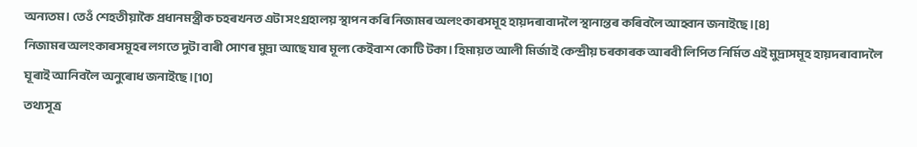অন্যতম। তেওঁ শেহতীয়াকৈ প্ৰধানমন্ত্ৰীক চহৰখনত এটা সংগ্ৰহালয় স্থাপন কৰি নিজামৰ অলংকাৰসমূহ হায়দৰাবাদলৈ স্থানান্তৰ কৰিবলৈ আহ্বান জনাইছে।[8]
নিজামৰ অলংকাৰসমূহৰ লগতে দুটা বাৰী সোণৰ মুদ্ৰা আছে যাৰ মূল্য কেইবাশ কোটি টকা। হিমায়ত আলী মিৰ্জাই কেন্দ্ৰীয় চৰকাৰক আৰবী লিপিত নিৰ্মিত এই মুদ্ৰাসমূহ হায়দৰাবাদলৈ ঘূৰাই আনিবলৈ অনুৰোধ জনাইছে।[10]
তথ্যসূত্ৰ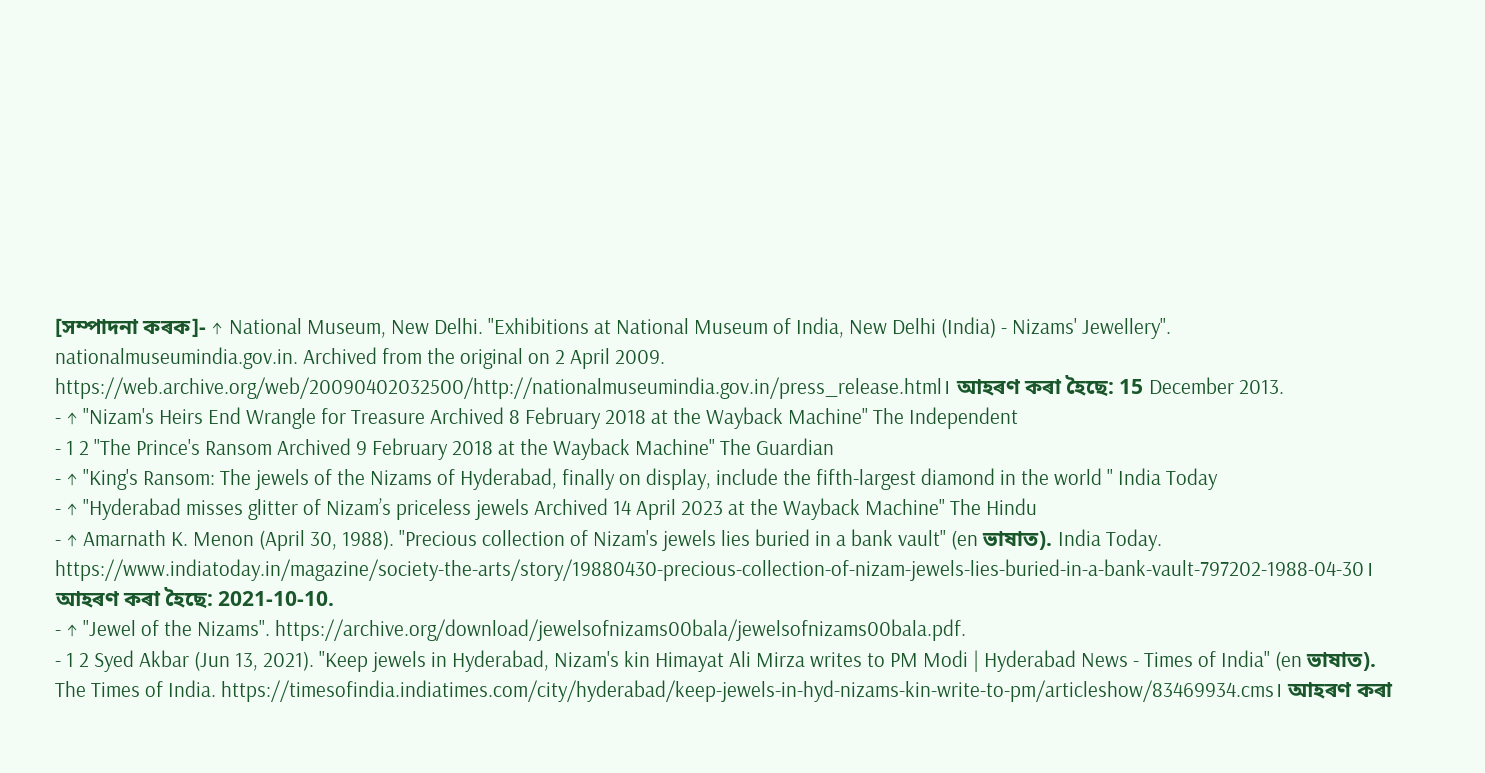[সম্পাদনা কৰক]- ↑ National Museum, New Delhi. "Exhibitions at National Museum of India, New Delhi (India) - Nizams' Jewellery". nationalmuseumindia.gov.in. Archived from the original on 2 April 2009. https://web.archive.org/web/20090402032500/http://nationalmuseumindia.gov.in/press_release.html। আহৰণ কৰা হৈছে: 15 December 2013.
- ↑ "Nizam's Heirs End Wrangle for Treasure Archived 8 February 2018 at the Wayback Machine" The Independent
- 1 2 "The Prince's Ransom Archived 9 February 2018 at the Wayback Machine" The Guardian
- ↑ "King's Ransom: The jewels of the Nizams of Hyderabad, finally on display, include the fifth-largest diamond in the world " India Today
- ↑ "Hyderabad misses glitter of Nizam’s priceless jewels Archived 14 April 2023 at the Wayback Machine" The Hindu
- ↑ Amarnath K. Menon (April 30, 1988). "Precious collection of Nizam's jewels lies buried in a bank vault" (en ভাষাত). India Today. https://www.indiatoday.in/magazine/society-the-arts/story/19880430-precious-collection-of-nizam-jewels-lies-buried-in-a-bank-vault-797202-1988-04-30। আহৰণ কৰা হৈছে: 2021-10-10.
- ↑ "Jewel of the Nizams". https://archive.org/download/jewelsofnizams00bala/jewelsofnizams00bala.pdf.
- 1 2 Syed Akbar (Jun 13, 2021). "Keep jewels in Hyderabad, Nizam's kin Himayat Ali Mirza writes to PM Modi | Hyderabad News - Times of India" (en ভাষাত). The Times of India. https://timesofindia.indiatimes.com/city/hyderabad/keep-jewels-in-hyd-nizams-kin-write-to-pm/articleshow/83469934.cms। আহৰণ কৰা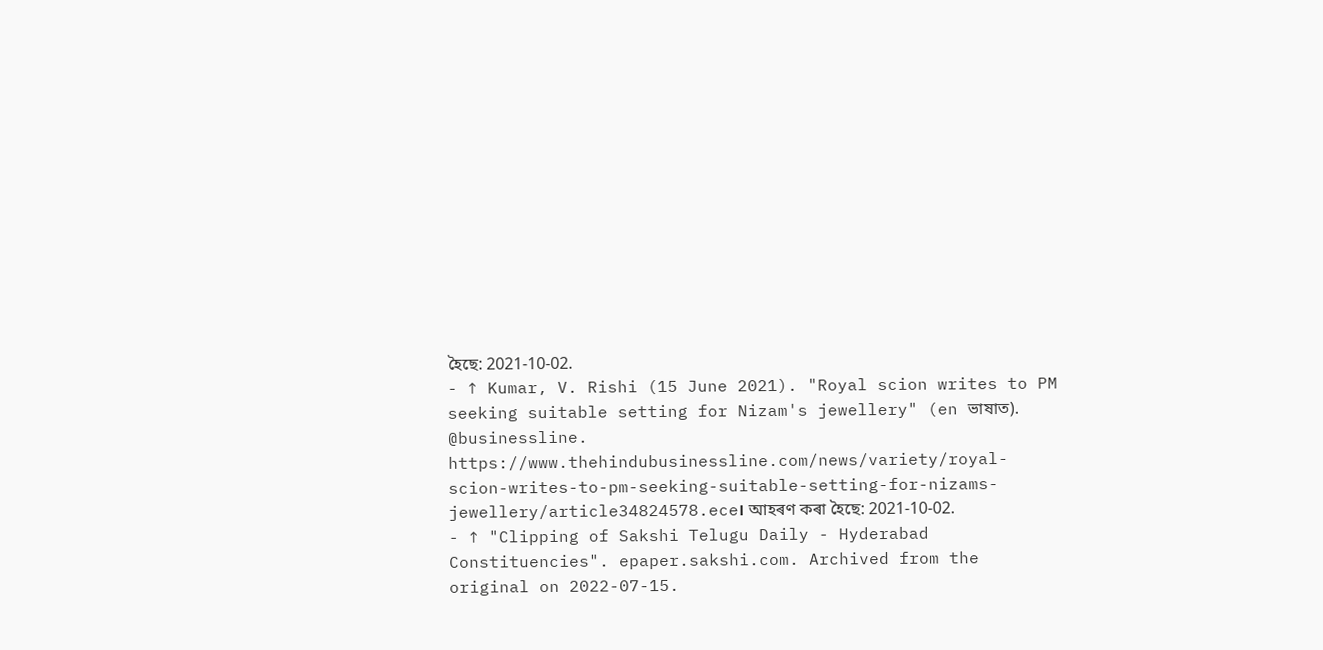হৈছে: 2021-10-02.
- ↑ Kumar, V. Rishi (15 June 2021). "Royal scion writes to PM seeking suitable setting for Nizam's jewellery" (en ভাষাত). @businessline. https://www.thehindubusinessline.com/news/variety/royal-scion-writes-to-pm-seeking-suitable-setting-for-nizams-jewellery/article34824578.ece। আহৰণ কৰা হৈছে: 2021-10-02.
- ↑ "Clipping of Sakshi Telugu Daily - Hyderabad Constituencies". epaper.sakshi.com. Archived from the original on 2022-07-15.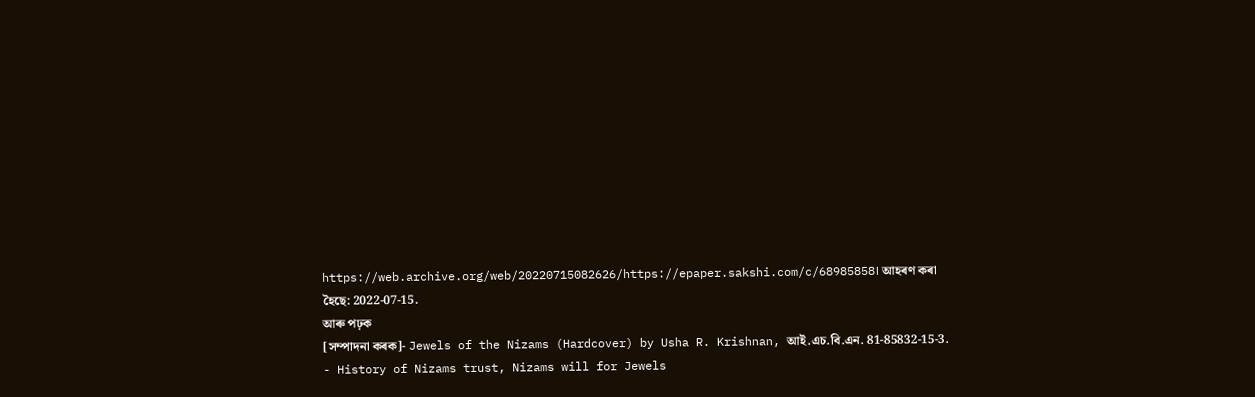https://web.archive.org/web/20220715082626/https://epaper.sakshi.com/c/68985858। আহৰণ কৰা হৈছে: 2022-07-15.
আৰু পঢ়ক
[সম্পাদনা কৰক]- Jewels of the Nizams (Hardcover) by Usha R. Krishnan, আই.এচ.বি.এন. 81-85832-15-3.
- History of Nizams trust, Nizams will for Jewels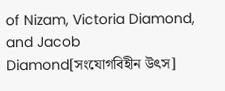of Nizam, Victoria Diamond, and Jacob Diamond[সংযোগবিহীন উৎস]